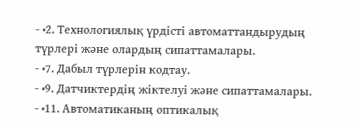- •2. Технологиялық үрдісті автоматтандырудың түрлері және олардың сипаттамалары.
- •7. Дабыл түрлерін кодтау.
- •9. Датчиктердің жіктелуі және сипаттамалары.
- •11. Автоматиканың оптикалық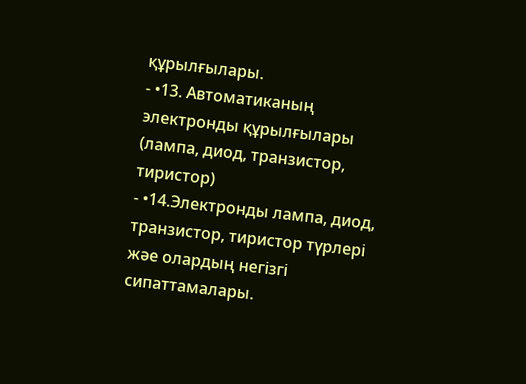құрылғылары.
- •13. Автоматиканың электронды құрылғылары (лампа, диод, транзистор, тиристор)
- •14.Электронды лампа, диод, транзистор, тиристор түрлері жәе олардың негізгі сипаттамалары.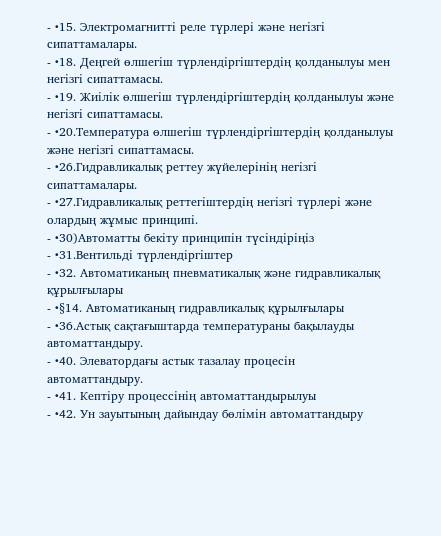- •15. Электромагнитті реле түрлері және негізгі сипаттамалары.
- •18. Деңгей өлшегіш түрлендіргіштердің қолданылуы мен негізгі сипаттамасы.
- •19. Жиілік өлшегіш түрлендіргіштердің қолданылуы және негізгі сипаттамасы.
- •20.Температура өлшегіш түрлендіргіштердің қолданылуы және негізгі сипаттамасы.
- •26.Гидравликалық реттеу жүйелерінің негізгі сипаттамалары.
- •27.Гидравликалық реттегіштердің негізгі түрлері және олардың жұмыс принципі.
- •30)Автоматты бекіту принципін түсіндіріңіз
- •31.Вентильді түрлендіргіштер
- •32. Автоматиканың пневматикалық және гидравликалық құрылғылары
- •§14. Автоматиканың гидравликалық құрылғылары
- •36.Астық сақтағыштарда температураны бақылауды автоматтандыру.
- •40. Элеватордағы астык тазалау процесін автоматтандыру.
- •41. Кептіру процессінің автоматтандырылуы
- •42. Ун зауытының дайындау бөлімін автоматтандыру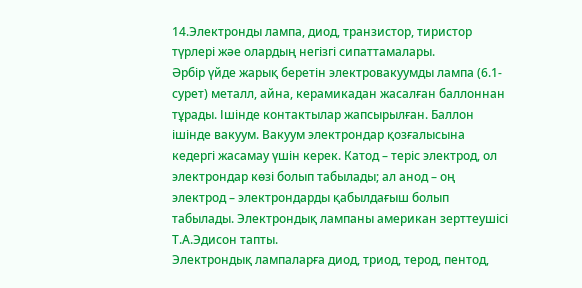14.Электронды лампа, диод, транзистор, тиристор түрлері жәе олардың негізгі сипаттамалары.
Әрбір үйде жарық беретін электровакуумды лампа (6.1-сурет) металл, айна, керамикадан жасалған баллоннан тұрады. Ішінде контактылар жапсырылған. Баллон ішінде вакуум. Вакуум электрондар қозғалысына кедергі жасамау үшін керек. Катод – теріс электрод, ол электрондар көзі болып табылады; ал анод – оң электрод – электрондарды қабылдағыш болып табылады. Электрондық лампаны американ зерттеушісі Т.А.Эдисон тапты.
Электрондық лампаларға диод, триод, терод, пентод,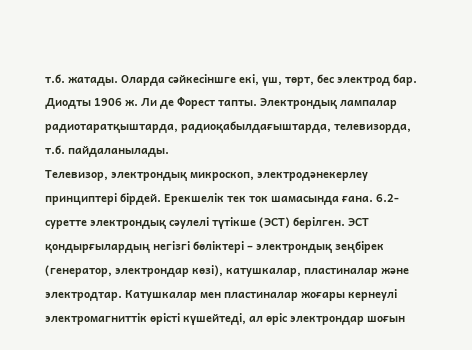т.б. жатады. Оларда сәйкесіншге екі, үш, төрт, бес электрод бар. Диодты 1906 ж. Ли де Форест тапты. Электрондық лампалар радиотаратқыштарда, радиоқабылдағыштарда, телевизорда, т.б. пайдаланылады.
Телевизор, электрондық микроскоп, электродәнекерлеу принциптері бірдей. Ерекшелік тек ток шамасында ғана. 6.2-суретте электрондық сәулелі түтікше (ЭСТ) берілген. ЭСТ қондырғылардың негізгі бөліктері – электрондық зеңбірек (генератор, электрондар көзі), катушкалар, пластиналар және электродтар. Катушкалар мен пластиналар жоғары кернеулі электромагниттік өрісті күшейтеді, ал өріс электрондар шоғын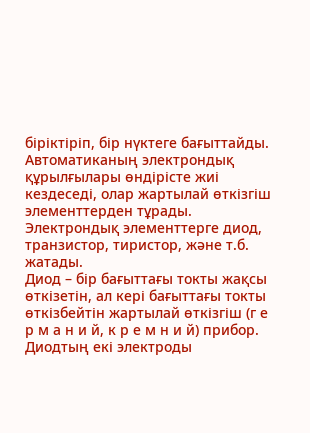біріктіріп, бір нүктеге бағыттайды.
Автоматиканың электрондық құрылғылары өндірісте жиі кездеседі, олар жартылай өткізгіш элементтерден тұрады. Электрондық элементтерге диод, транзистор, тиристор, және т.б. жатады.
Диод – бір бағыттағы токты жақсы өткізетін, ал кері бағыттағы токты өткізбейтін жартылай өткізгіш (г е р м а н и й, к р е м н и й) прибор. Диодтың екі электроды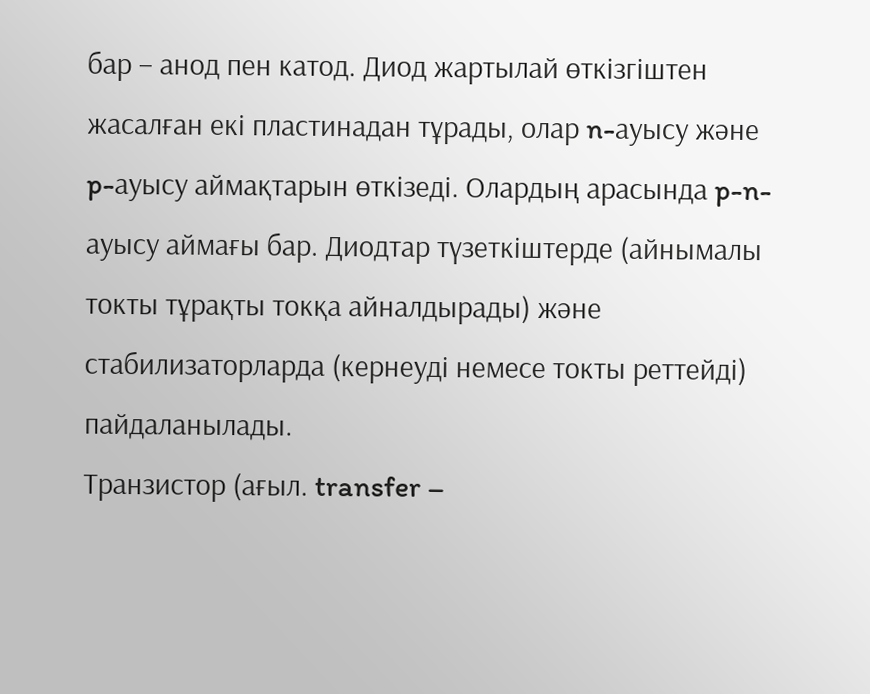бар – анод пен катод. Диод жартылай өткізгіштен жасалған екі пластинадан тұрады, олар n-ауысу және p-ауысу аймақтарын өткізеді. Олардың арасында p-n- ауысу аймағы бар. Диодтар түзеткіштерде (айнымалы токты тұрақты токқа айналдырады) және стабилизаторларда (кернеуді немесе токты реттейді) пайдаланылады.
Транзистор (ағыл. transfer –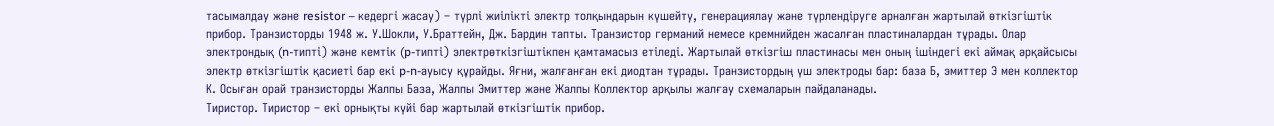тасымалдау және resistor – кедергі жасау) – түрлі жиілікті электр толқындарын күшейту, генерациялау және түрлендіруге арналған жартылай өткізгіштік прибор. Транзисторды 1948 ж. У.Шокли, У.Браттейн, Дж. Бардин тапты. Транзистор германий немесе кремнийден жасалған пластиналардан тұрады. Олар электрондық (n-типті) және кемтік (p-типті) электрөткізгіштікпен қамтамасыз етіледі. Жартылай өткізгіш пластинасы мен оның ішіндегі екі аймақ әрқайсысы электр өткізгіштік қасиеті бар екі p-n-ауысу құрайды. Яғни, жалғанған екі диодтан тұрады. Транзистордың үш электроды бар: база Б, эмиттер Э мен коллектор К. Осыған орай транзисторды Жалпы База, Жалпы Эмиттер және Жалпы Коллектор арқылы жалғау схемаларын пайдаланады.
Тиристор. Тиристор – екі орнықты күйі бар жартылай өткізгіштік прибор.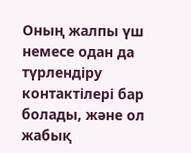Оның жалпы үш немесе одан да түрлендіру контактілері бар болады, және ол жабық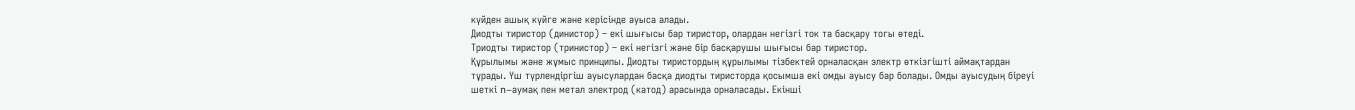күйден ашық күйге және керісінде ауыса алады.
Диодты тиристор (динистор) – екі шығысы бар тиристор, олардан негізгі ток та басқару тогы өтеді.
Триодты тиристор (тринистор) – екі негізгі және бір басқарушы шығысы бар тиристор.
Құрылымы және жұмыс принципы. Диодты тиристордың құрылымы тізбектей орналасқан электр өткізгішті аймақтардан тұрады. Үш түрлендіргіш ауысулардан басқа диодты тиристорда қосымша екі омды ауысу бар болады. Омды ауысудың біреуі шеткі n–аумақ пен метал электрод (катод) арасында орналасады. Екінші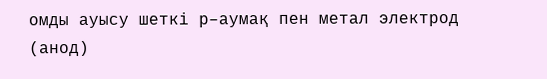омды ауысу шеткі р–аумақ пен метал электрод (анод)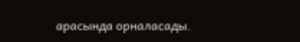арасында орналасады.